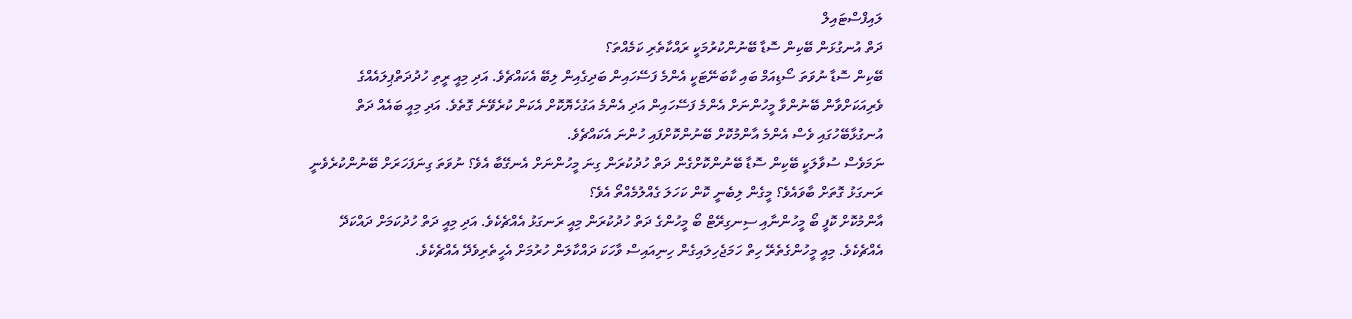ލައިފްސްޓައިލް
ދަތް އުނގުޅަން ބޭކިން ސޮޑާ ބޭނުންކުރުމަކީ ރައްކާތެރި ކަމެއްތަ؟
ބޭކިން ސޮޑާ ނުވަތަ ސޯޑިއަމް ބައި ކާބަނޭޓަކީ އެންމެ ފަސޭހައިން ބަދިގެއިން ލިބޭ އެކައްޗެވެ. އަދި މިއީ ރީތި ހުދުދަތްޕިލައެއްގެ ވެރިއަކަށްވާން ބޭނުންވާ މީހުންނަށް އެންމެ ފަސޭހައިން އަދި އެންމެ އަގުހެޔޮކޮށް އެކަން ކުރެވޭނެ ގޮތެވެ. އަދި މިއީ ބައެއް ދަތް އުނގުޅާބޭހުގައި ވެސް އެންމެ އާންމުކޮށް ބޭނުންކޮށްފައި ހުންނަ އެކައްޗެވެ.
ނަމަވެސް ސުވާލަކީ ބޭކިން ސޮޑާ ބޭނުންކޮށްގެން ދަތް ހުދުކުރަން ގިނަ މީހުންނަށް އެނގޭބާ އެވެ؟ ނުވަތަ ގިނަފަހަރަށް ބޭނުންކުރެވެނީ ރަނގަޅު ގޮތަށް ބާވައެވެ؟ މީގެން ލިބެނީ ކޮން ކަހަލަ ގެއްލުމެއްތޯ އެވެ؟
އާންމުކޮށް ކޮފީ ބޯ މީހުންނާއި ސިނގިރޭޓް ބޯ މީހުންގެ ދަތް ހުދުކުރަން މިއީ ރަނގަޅު އެއްޗެކެވެ. އަދި މިއީ ދަތް ހުދުކަމަށް ދައްކަދޭ އެއްޗެކެވެ. މިއީ މީހުންގެތެރޭ ހިތް ހަމަޖެހިލައިގެން ހިނިއައިސް ވާހަކަ ދައްކާލަން ހުރުމަށް އެހީތެރިވެދޭ އެއްޗެކެވެ.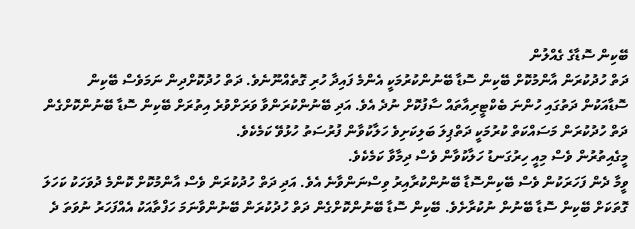ބޭކިން ސޮޑާގެ ގެއްލުން
ދަތް ހުދުކުރަން އާންމުކޮށް ބޭކިން ސޮޑާ ބޭނުންކުރުމަކީ އެންމެ ފައިދާ ހުރި ގޮތެއްނޫނެވެ. ދަތް ހުދުކޮށްދިން ނަމަވެސް ބޭކިން ސޮޑާއަކުން ދަތުގައި ހުންނަ ބެކްޓީރިއާތައް ސާފުކޮށް ނުދެ އެވެ. އަދި ބޭނުންކުރަންވާ ވަރަށްވުރެ އިތުރަށް ބޭކިން ސޮޑާ ބޭނުންކޮށްގެން ދަތް ހުދުކުރަން މަސައްކަތް ކުރުމަކީ ދަތްޕިލަ ބަލިކަށިވެ ހަލާކުވާން ފުރުސަތު ހުޅުވޭ ކަމެކެވެ.
މީގެއިތުރުން ވެސް މިއީ ހިރުގަނޑު ހަލާކުވާން ވެސް ދިމާވާ ކަމެކެވެ.
ވީމާ ދެން ފަހަރަކުން ވެސް ބޭކިންސޮޑާ ބޭނުންކުރާއިރު ވިސްނަންވާނެ އެވެ. އަދި ދަތް ހުދުކުރަން ވެސް އާންމުކޮށް ކޮންމެ ދުވަހަކު ކަހަލަ ގޮތަކަށް ބޭކިން ސޮޑާ ބޭނުން ނުކުރާށެވެ. ބޭކިން ސޮޑާ ބޭނުންކޮށްގެން ދަތް ހުދުކުރަން ބޭނުންވާނަމަ ހަފްތާއަކު އެއްފަހަރު ނުވަތަ ދެ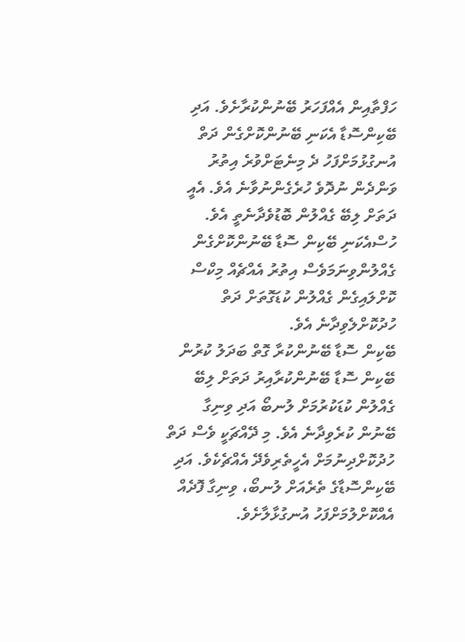ހަފްތާއިން އެއްފަހަރު ބޭނުންކުރާށެވެ. އަދި ބޭކިންސޮޑާ އެކަނި ބޭނުންކޮށްގެން ދަތް އުނގުޅުމަށްފަހު ދެ މިނެޓަށްވުރެ އިތުރު ވަންދެން ނުދޮވެ ހުރެގެންނުވާނެ އެވެ. އެއީ ދަތަށް ލިބޭ ގެއްލުން ބޮޑުވެދާނެތީ އެވެ.
ހުސްއެކަނި ބޭކިން ސޮޑާ ބޭނުންކޮށްގެން ގެއްލުންވިނަމަވެސް އިތުރު އެއްޗެއް މިކްސް ކޮށްލައިގެން ގެއްލުން ކުޑަގޮތަށް ދަތް ހުދުކޮށްލެވިދާނެ އެވެ.
ބޭކިން ސޮޑާ ބޭނުންކުރާ ގޮތް ބަދަލު ކުރުން
ބޭކިން ސޮޑާ ބޭނުންކުރާއިރު ދަތަށް ލިބޭ ގެއްލުން ކުޑަކުރުމަށް ލުނބޯ އަދި ވިނިގާ ބޭނުން ކުރެވިދާނެ އެވެ. މި ދޭއްޗަކީ ވެސް ދަތް ހުދުކޮށްދިނުމަށް އެހީތެރިވެދޭ އެއްޗެކެވެ. އަދި ބޭކިންސޮޑާގެ ތެރެއަށް ލުނބޯ، ވިނިގާ ފޮދެއް އެއްކޮށްލުމަށްފަހު އުނގުޅާލާށެވެ.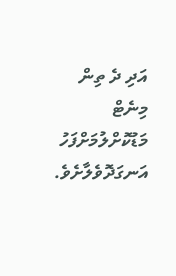އަދި ދެ ތިން މިނެޓް މަޑުކޮށްލުމަށްފަހު އަނގަދޮވެލާށެވެ.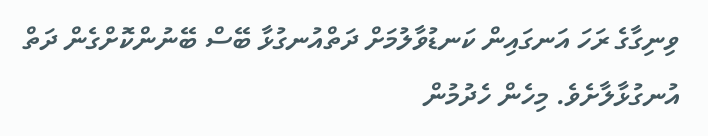ވިނިގާގެ ރަހަ އަނގައިން ކަނޑުވާލުމަށް ދަތްއުނގުޅާ ބޭސް ބޭނުންކޮށްގެން ދަތް އުނގުޅާލާށެވެ. މިހެން ހެދުމުން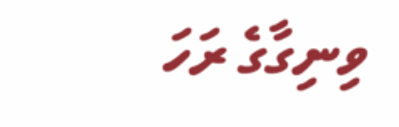ވިނިގާގެ ރަހަ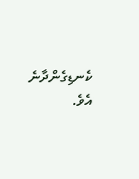ކެނޑިގެންދާނެ އެވެ.